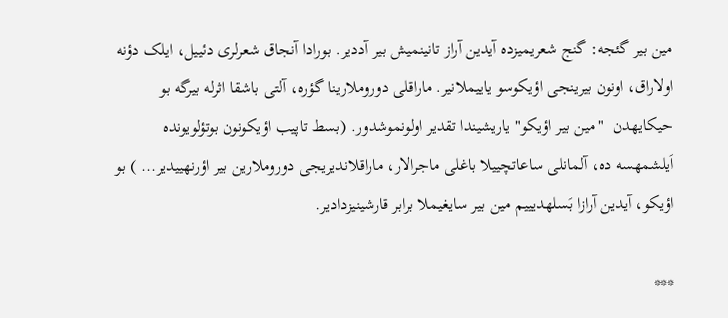مین بیر گئجه: گنج شعریمیزده آیدین آراز تانینمیش بیر آددیر. بورادا آنجاق شعرلری دئییل، ایلک دؤنه اولاراق، اونون بیرینجی اؤیکوسو یاییملانیر. ماراقلی دوروملارینا گؤره، آلتی باشقا اثرله بیرگه بو حیکایهدن  "مین بیر اؤیکو" یاریشیندا تقدیر اولونموشدور. (بسط تاپیب اؤیکونون بوتؤلویونده اَیلشمهسه ده، آلمانلی ساعاتچییلا باغلی ماجرالار، ماراقلاندیریجی دوروملارین بیر اؤرنهییدیر... ) بو اؤیکو، آیدین آرازا بَسلهدیییم مین بیر سایغیملا برابر قارشینیزدادیر.

***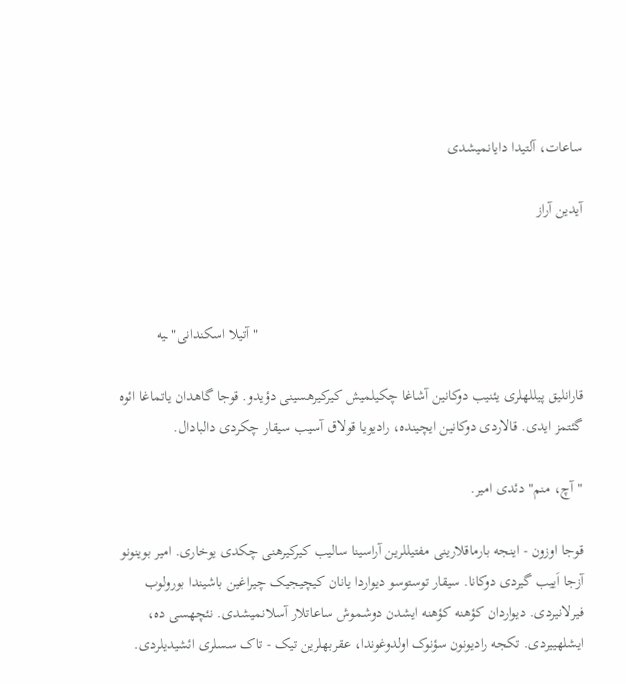ساعات، آلتیدا دایانمیشدی

آیدین آراز



                                                                                      "آتیلا اسکندانی"ـیه

قارانلیق پیللهلری یئنیب دوکانین آشاغا چکیلمیش کیرکیرهسینی دؤیدو. قوجا گاهدان یاتماغا ائوه گئتمز ایدی. قالاردی دوکانین ایچینده، رادیویا قولاق آسیب سیقار چکردی دالبادال.

"آچ، منم" دئدی امیر.

قوجا اوزون - اینجه بارماقلارینی مفتیللرین آراسینا سالیب کیرکیرهنی چکدی یوخاری. امیر بوینونو آزجا اَییب گیردی دوکانا. سیقار توستوسو دیواردا یانان کیچیجیک چیراغین باشیندا بورولوب فیرلانیردی. دیواردان کؤهنه کؤهنه ایشدن دوشموش ساعاتلار آسلانمیشدی. نئچهسی ده، ایشلهییردی. تکجه رادیونون سؤنوک اولدوغوندا، عقربهلرین تیک - تاک سسلری ائشیدیلردی.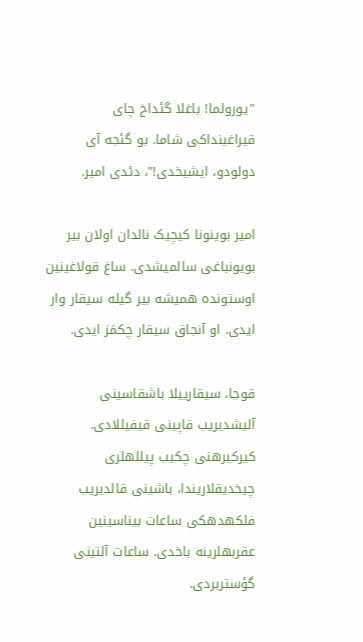"یورولما! باغلا گئداخ چای قیراغینداکی شاما. بو گئجه آی دولودو، ایشیخدی!"، دئدی امیر.

امیر بوینونا کیچیک نالدان اولان بیر بویونباغی سالمیشدی. ساغ قولاغینین اوستونده همیشه بیر گیله سیقار وار ایدی. او آنجاق سیقار چکمَز ایدی.

قوجا، سیقارییلا باشقاسینی آلیشدیریب قاپینی قیفیللادی. کیرکیرهنی چکیب پیللهلری چیخدیقلاریندا، باشینی قالدیریب فلکهدهکی ساعات بیناسینین عقربهلرینه باخدی. ساعات آلتینی گؤستریردی.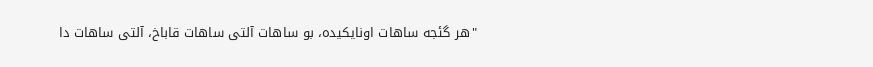"هر گئجه ساهات اونایکیده، بو ساهات آلتی ساهات قاباخ، آلتی ساهات دا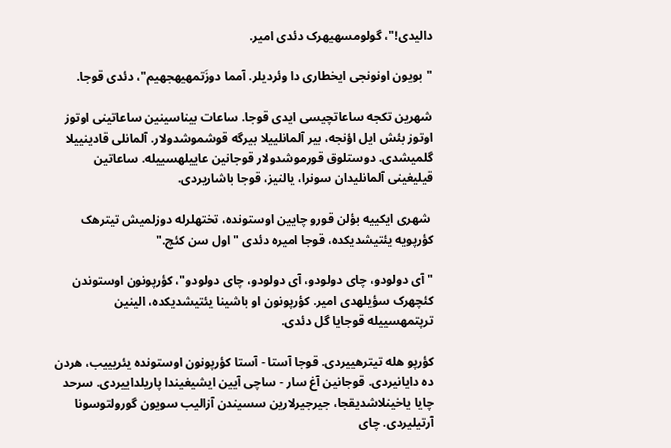دالیدی!"، گولومسهیهرک دئدی امیر.

"بویون اونونجی ایخطاری دا وئردیلر. آمما دوزَتمهیهجهیم"، دئدی قوجا.

شهرین تکجه ساعاتچیسی ایدی قوجا. ساعات بیناسینین ساعاتینی اوتوز اوتوز بئش ایل اؤنجه، بیر آلمانلییلا بیرگه قوشموشدولار. آلمانلی قادینییلا گلمیشدی. دوستلوق قورموشدولار قوجانین عاییلهسییله. ساعاتین قیلیغینی آلمانلیدان سونرا، یالنیز، قوجا باشاریردی.

 شهری ایکییه بؤلن قورو چایین اوستونده، تختهلرله دوزلمیش تیترهک کؤرپویه یئتیشدیکده، قوجا امیره دئدی "اول سن کئچ."

"آی دولودو، چای دولودو، آی دولودو، چای دولودو"، کؤرپونون اوستوندن کئچهرک سؤیلهدی امیر. کؤرپونون او باشینا یئتیشدیکده، الینین ترپتمهسییله قوجایا گل دئدی.

کؤرپو هله تیترهییردی. قوجا آستا - آستا کؤرپونون اوستونده یئریییب، هردن ده دایانیردی. قوجانین آغ سار - ساچی آیین ایشیغیندا پاریلداییردی. سرحد چایا یاخینلاشدیقجا، جیرجیرلارین سسیندن آزالیب سویون گورولتوسونا آرتیلیردی. چای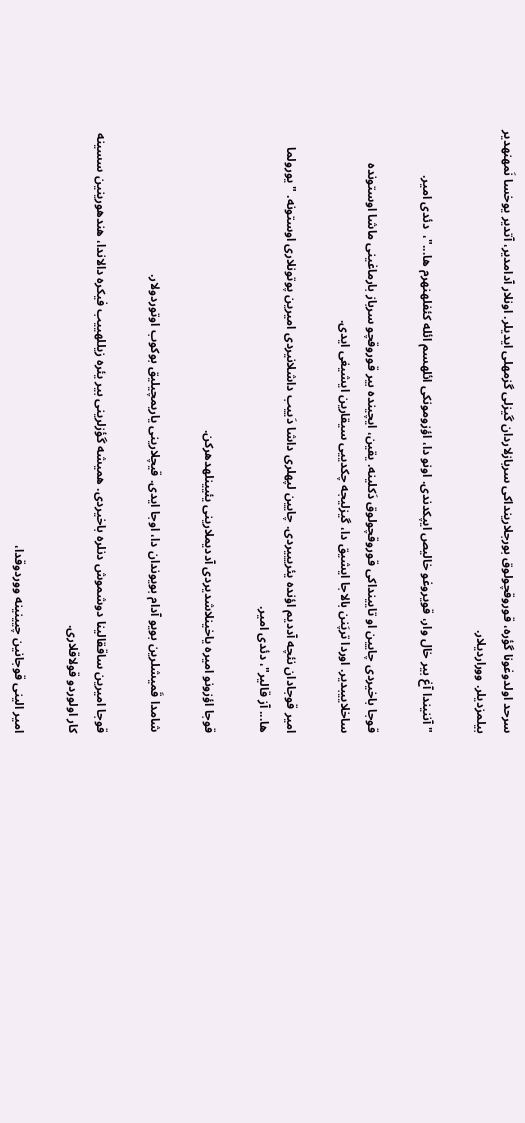سرحد اولدوغونا گؤره، قوروقچولوق بورجلارینداکی سربازلاردان گیزلی گزمهلی ایدیلر. اونلار آدامدیر، آتدیر یوخسا نَمهنهدیر بیلمزدیلر. ووراردیلار.

"آننیندا آغ بیر خال وار، قویروغو خالیص ایپکدندی. اونو دا، اؤزومونکی ائلهسم ائله کئفلهنهرم ها..."،  دئدی امیر.

قوجا باخیردی چایین او تایینداکی قوروقچولوق دَکلینه. یقین، ایچینده بیر قوروقچو سرباز بارماغینی ماشا اوستونده ساخلاییبدیر. اوردا ترپَنن بالاجا ایشیق دا، گیزلیجه چکدییی سیقارین ایشیغی ایدی.

امیر قوجادان نئچه آددیم اؤنده یئریییردی. چایین لپهلری داشا دَییب داشلانیردی امیرین پوتونلاری اوستونه. "یورولما ها... آز قالیر"، دئدی امیر.

قوجا اؤزونو امیره یاخینلاشدیردی آددیملارینی یئیینلهدهرکن.

شامدا قَمیشلرین بویو آدام بویوندان دا، اوجا ایدی. قیچلارینی یاریمچیلیق بوکوب اوتوردولار.

قوجا امیرین ساققالینا دوشموش دنلره باخیردی. همیشه گؤزلرینی بیر یئره زیللهییب فیکره دالاندا، هندهورینین سسینه کار اولوردو قولاقلاری.

امیر الینی قوجانین چیینینه ووردوقدا،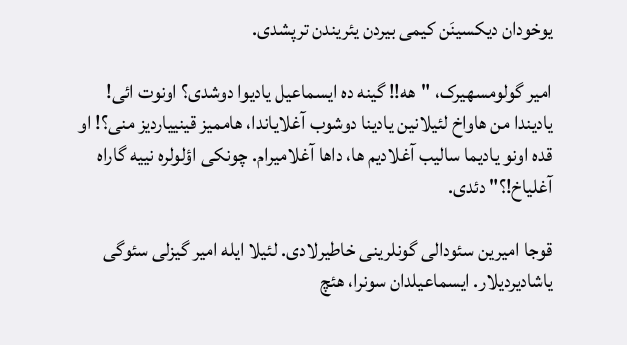یوخودان دیکسینَن کیمی بیردن یئریندن ترپشدی.

امیر گولومسهیرک، "هه!! گینه ده ایسماعیل یادیوا دوشدی؟ اونوت ائی! یادیندا من هاواخ لئیلانین یادینا دوشوب آغلایاندا، هاممیز قینییاردیز منی؟! او قده اونو یادیما سالیب آغلادیم ها، داها آغلامیرام. چونکی اؤلولره نییه گاراه آغلیاخ!؟" دئدی.

قوجا امیرین سئودالی گونلرینی خاطیرلادی. لئیلا ایله امیر گیزلی سئوگی یاشادیردیلار. ایسماعیلدان سونرا، هئچ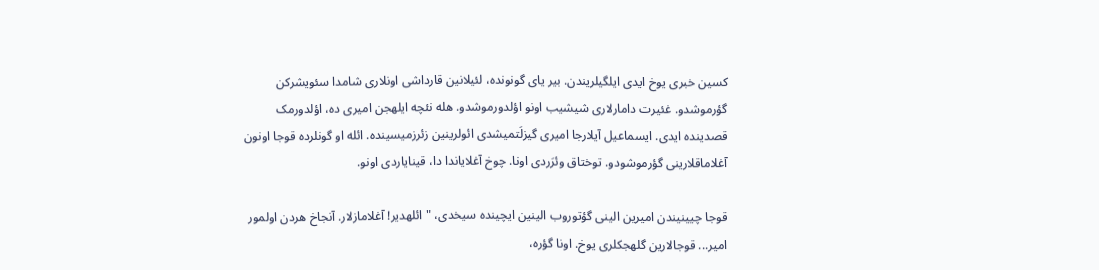کسین خبری یوخ ایدی ایلگیلریندن. بیر یای گونونده، لئیلانین قارداشی اونلاری شامدا سئویشرکن گؤرموشدو. غئیرت دامارلاری شیشیب اونو اؤلدورموشدو. هله نئچه ایلهجن امیری ده، اؤلدورمک قصدینده ایدی. ایسماعیل آیلارجا امیری گیزلَتمیشدی ائولرینین زئرزمیسینده. ائله او گونلرده قوجا اونون آغلاماقلارینی گؤرموشودو. توختاق وئرَردی اونا. چوخ آغلایاندا دا، قینایاردی اونو.

قوجا چیینیندن امیرین الینی گؤتوروب الینین ایچینده سیخدی، "ائلهدیر! آغلامازلار. آنجاخ هردن اولمور امیر... قوجالارین گلهجکلری یوخ. اونا گؤره،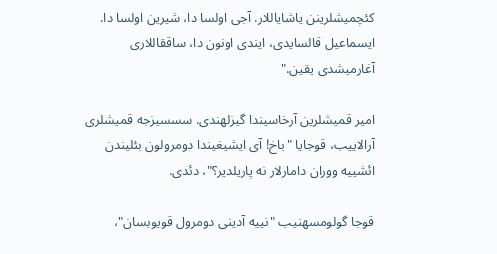کئچمیشلرینن یاشایاللار. آجی اولسا دا، شیرین اولسا دا. ایسماعیل قالسایدی، ایندی اونون دا، ساققاللاری آغارمیشدی یقین."

امیر قمیشلرین آرخاسیندا گیزلهندی. سسسیزجه قمیشلری آرالاییب، قوجایا "باخ! آی ایشیغیندا دومرولون بئلیندن ائشییه ووران دامارلار نه پاریلدیر؟"، دئدی.

قوجا گولومسهنیب "نییه آدینی دومرول قویوبسان"،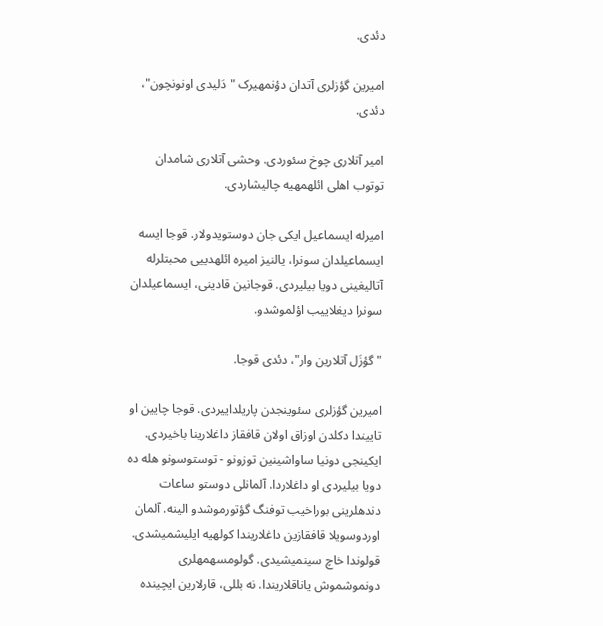دئدی.

امیرین گؤزلری آتدان دؤنمهیرک "دَلیدی اونونچون"، دئدی.

امیر آتلاری چوخ سئوردی. وحشی آتلاری شامدان توتوب اهلی ائلهمهیه چالیشاردی.

امیرله ایسماعیل ایکی جان دوستویدولار. قوجا ایسه ایسماعیلدان سونرا، یالنیز امیره ائلهدییی محبتلرله آتالیغینی دویا بیلیردی. قوجانین قادینی، ایسماعیلدان سونرا دیغلاییب اؤلموشدو.

"گؤزَل آتلارین وار"، دئدی قوجا.

امیرین گؤزلری سئوینجدن پاریلداییردی. قوجا چایین او تاییندا دکلدن اوزاق اولان قافقاز داغلارینا باخیردی. ایکینجی دونیا ساواشینین توزونو - توستوسونو هله ده دویا بیلیردی او داغلاردا. آلمانلی دوستو ساعات دندهلرینی بوراخیب توفنگ گؤتورموشدو الینه. آلمان اوردوسویلا قافقازین داغلاریندا کولهیه ایلیشمیشدی. قولوندا خاچ سینمیشیدی. گولومسهمهلری دونموشموش یاناقلاریندا. نه بللی، قارلارین ایچینده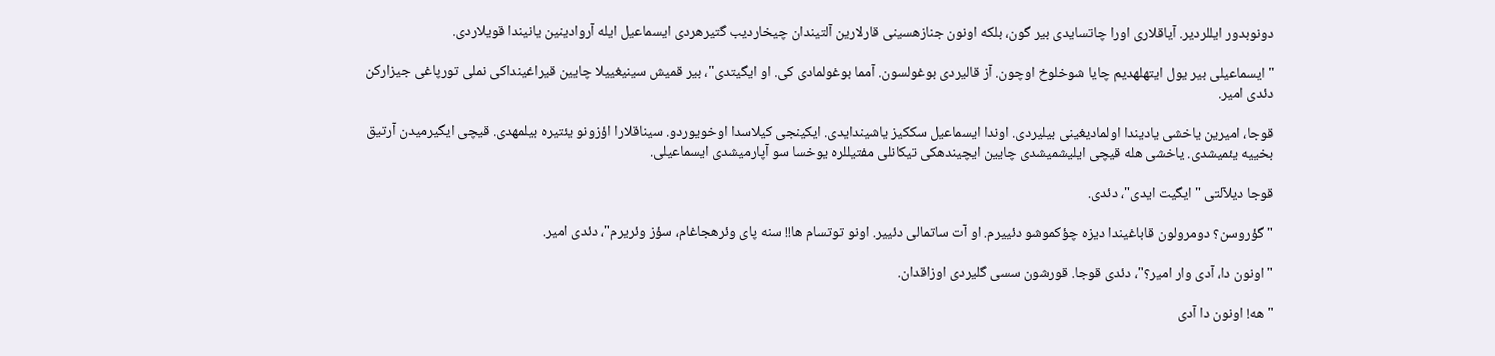دونوبدور ایللردیر. آیاقلاری اورا چاتسایدی بیر گون، بلکه اونون جنازهسینی قارلارین آلتیندان چیخاردیب گتیرهردی ایسماعیل ایله آروادینین یانیندا قویلاردی.

"ایسماعیلی بیر یول ایتهلهدیم چایا شوخلوخ اوچون. آز قالیردی بوغولسون. آمما بوغولمادی کی. او ایگیتدی"، بیر قمیش سینیغییلا چایین قیراغینداکی نملی تورپاغی جیزارکن دئدی امیر.

قوجا، امیرین یاخشی یادیندا اولمادیغینی بیلیردی. اوندا ایسماعیل سککیز یاشیندایدی. ایکینجی کیلاسدا اوخویوردو. سیناقلارا اؤزونو یئتیره بیلمهدی. قیچی ایگیرمیدن آرتیق بخییه یئمیشدی. یاخشی هله قیچی ایلیشمیشدی چایین ایچیندهکی تیکانلی مفتیللره یوخسا سو آپارمیشدی ایسماعیلی.

قوجا دیلآلتی "ایگیت ایدی"، دئدی.

"گؤروسن؟ دومرولون قاباغیندا دیزه چؤکموشو دئییرم. او آت ساتمالی دئییر. اونو توتسام ها!! سنه پای وئرهجاغام، سؤز وئریرم"، دئدی امیر.

"اونون دا، آدی وار امیر؟"، دئدی قوجا. قورشون سسی گلیردی اوزاقدان.

"هه! اونون دا آدی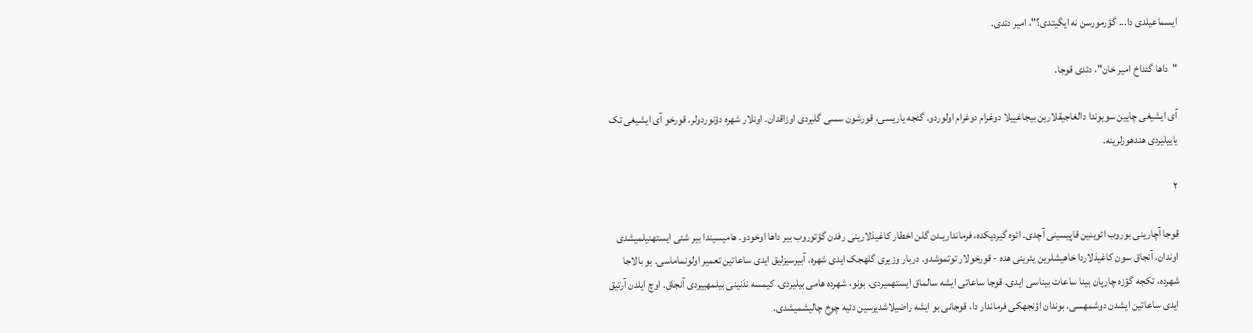ایسماعیلدی دا... گؤرمورسن نه ایگیتدی؟"، امیر دئدی.

"داها گئداخ امیر خان"، دئدی قوجا.

آی ایشیغی چایین سویوندا دالغاجیقلارین بیجاغییلا دوغرام دوغرام اولوردو. گئجه یاریسی، قورشون سسی گلیردی اوزاقدان. اونلار شهره دؤنوردولر. قورخو آی ایشیغی تک یاییلیردی هندهورلرینه.

۲

قوجا آچارینی بوروب ائوینین قاپیسینی آچدی. ائوه گیردیکده، فرمانداریـدن گلن اخطار کاغیذلارینی رفدن گؤتوروب بیر داها اوخودو. هامیسیندا بیر شئی ایستهنیلمیشدی اوندان. آنجاق سون کاغیذلاردا خاهیشلرین یئرینی هده - قورخولار توتموشدو. دربار وزیری گلهجک ایدی شهره. آبیرسیزلیق ایدی ساعاتین تعمیر اولونماماسی. بو بالاجا شهرده، تکجه گؤزه چارپان بینا ساعات بیناسی ایدی. قوجا ساعاتی ایشه سالماق ایستهمیردی. بونو، شهرده هامی بیلیردی. کیمسه ندَنینی بیلمهییردی آنجاق. اوچ ایلدن آرتیق ایدی ساعاتین ایشدن دوشمهسی. بوندان اؤنجهکی فرماندار دا، قوجانی بو ایشه راضیلاشدیرسین دئیه چوخ چالیشمیشدی.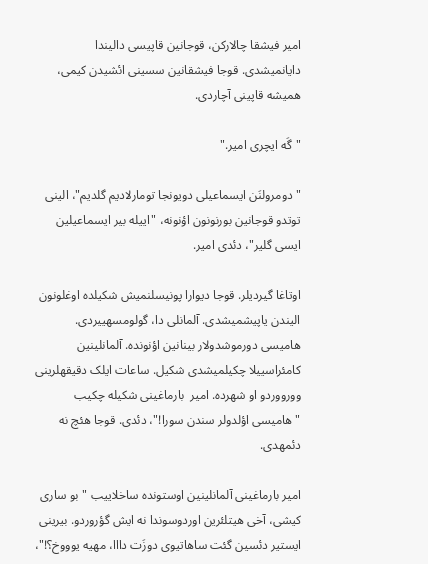امیر فیشقا چالارکن، قوجانین قاپیسی دالیندا دایانمیشدی. قوجا فیشقانین سسینی ائشیدن کیمی، همیشه قاپینی آچاردی.

"گَه ایچری امیر."

"دومرولنَن ایسماعیلی دویونجا تومارلادیم گلدیم"، الینی توتدو قوجانین بورنونون اؤنونه، "اییله بیر ایسماعیلین ایسی گلیر"، دئدی امیر.

اوتاغا گیردیلر. قوجا دیوارا پونیسلنمیش شکیلده اوغلونون الیندن یاپیشمیشدی. آلمانلی دا، گولومسهییردی. هامیسی دورموشدولار بینانین اؤنونده. آلمانلینین کامئراسییلا چکیلمیشدی شکیل. ساعات ایلک دقیقهلرینی وورووردو او شهرده. امیر  بارماغینی شکیله چکیب "هامیسی اؤلدولر سندن سورا!"، دئدی. قوجا هئچ نه دئمهدی.

امیر بارماغینی آلمانلینین اوستونده ساخلاییب "بو ساری کیشی، آخی هیتلئرین اوردوسوندا نه ایش گؤروردو. بیرینی ایستیر دئسین گئت ساهاتیوی دوزَت دااا، مهیه یوووخ؟!"،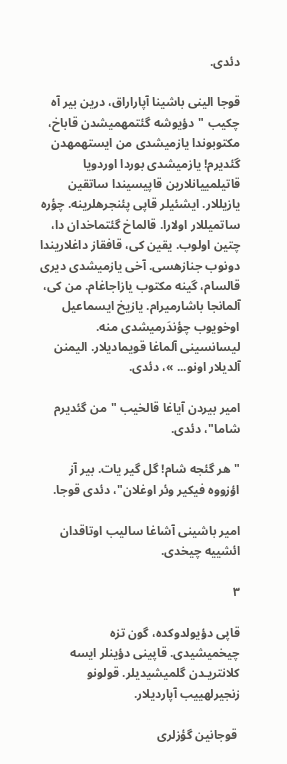دئدی.

قوجا الینی باشینا آپاراراق، درین بیر آه چکیب "دؤیوشه گئتمهمیشدن قاباخ، مکتوبوندا یازمیشدی من ایستهمهدن گئدیرم! یازمیشدی بوردا اوردویا قاتیلمییانلارین قاپیسیندا ساتقین یازیللار. ایشئیلر قاپی پئنجرهلرینه. چؤره ساتمیللار اولارا. قالماخ گئتماخدان دا، چتین اولوب. یقین کی، قافقاز داغلاریندا دونوب جنازهسی. آخی یازمیشدی دیری قالسام، گینه مکتوب یازاجاغام. من کی، آلمانجا باشارمیرام. یازیخ ایسماعیل اوخویوب چؤندَرمیشدی منه. لیسانسینی آلماغا قویمادیلار. الیمنن آلدیلار اونو... »، دئدی.

امیر بیردن آیاغا قالخیب "من گئدیرم شاما"، دئدی.

"هر گئجه شام! گل گیر یات. بیر آز اؤزووه فیکیر وئر اوغلان"، دئدی قوجا.

امیر باشینی آشاغا سالیب اوتاقدان ائشییه چیخدی.

۳

قاپی دؤیولدوکده، گون تزه چیخمیشیدی. قاپینی دؤینلر ایسه کلانتریـدن گلمیشیدیلر. قولونو زنجیرلهییب آپاردیلار.

 قوجانین گؤزلری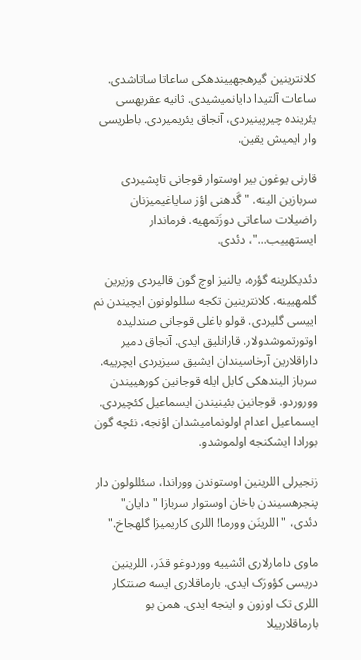کلانترینین گیرهجهییندهکی ساعاتا ساتاشدی. ساعات آلتیدا دایانمیشیدی. ثانیه عقربهسی یئرینده چیرپینیردی، آنجاق یئریمیردی. باطریسی وار ایمیش یقین.

قارنی یوغون بیر اوستوار قوجانی تاپشیردی سربازین الینه. "گَدهنی اؤز سایاغیمیزنان راضیلات ساعاتی دوزَتمهیه. فرماندار ایستهییب..."، دئدی.

دئدیکلرینه گؤره، یالنیز اوچ گون قالیردی وزیرین گلمهیینه. کلانترینین تکجه سللولونون ایچیندن نم اییسی گلیردی. قولو باغلی قوجانی صندلیده اوتورتموشدولار. قارانلیق ایدی. آنجاق دمیر داراقلارین آرخاسیندان ایشیق سیزیردی ایچرییه. سرباز الیندهکی کابل ایله قوجانین کورهییندن ووروردو. قوجانین بئینیندن ایسماعیل کئچیردی. ایسماعیل اعدام اولونمامیشدان اؤنجه، نئچه گون بورادا ایشکنجه اولموشدو.

زنجیرلی اللرینین اوستوندن ووراندا، سئللولون دار پنجرهسیندن باخان اوستوار سربازا "دایان" دئدی، "اللرینَن وورما! اللری کاریمیزا گلهجاخ."

ماوی دامارلاری ائشییه ووردوغو قدَر، اللرینین دریسی کؤورَک ایدی. بارماقلاری ایسه صنتکار اللری تک اوزون و اینجه ایدی. همن بو بارماقلارییلا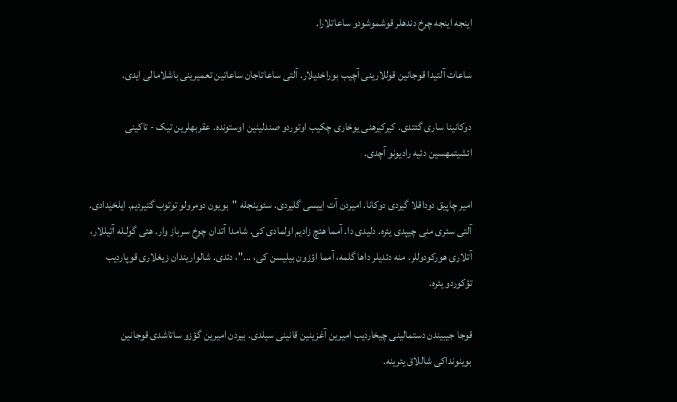اینجه اینجه چرخ دندهلر قوشموشودو ساعاتلارا.

ساعات آلتیدا قوجانین قوللارینی آچیب بوراخدیلار. آلتی ساعاتاجان ساعاتین تعمیرینی باشلامالی ایدی.

دوکانینا ساری گئتدی. کیرکیرهنی یوخاری چکیب اوتوردو صندلینین اوستونده. عقربهلرین تیک - تاکینی ائشیتمهسین دئیه رادیونو آچدی.

امیر چاپیق دوداقلا گیردی دوکانا. امیردن آت اییسی گلیردی. سئوینجله "بویون دومرولو توتوب گتیردیم. ایلخیدادی. آلتی سئری منی چیپدی یئره. دلیدی دا. آمما هئچ زادیم اولمادی کی. شامدا آتدان چوخ سرباز وار. هئی گولـله آتیللار، آتلاری هورکودوللر. منه دئدیلر داها گلمه، آمما اؤزون بیلیسن کی، ..."، دئدی. شالواریندان زیغلاری قوپاردیب تؤکوردو یئره.

قوجا جیبیندن دستمالینی چیخاردیب امیرین آغزینین قانینی سیلدی. بیردن امیرین گؤزو ساتاشدی قوجانین بوینونداکی شاللاق یئرینه.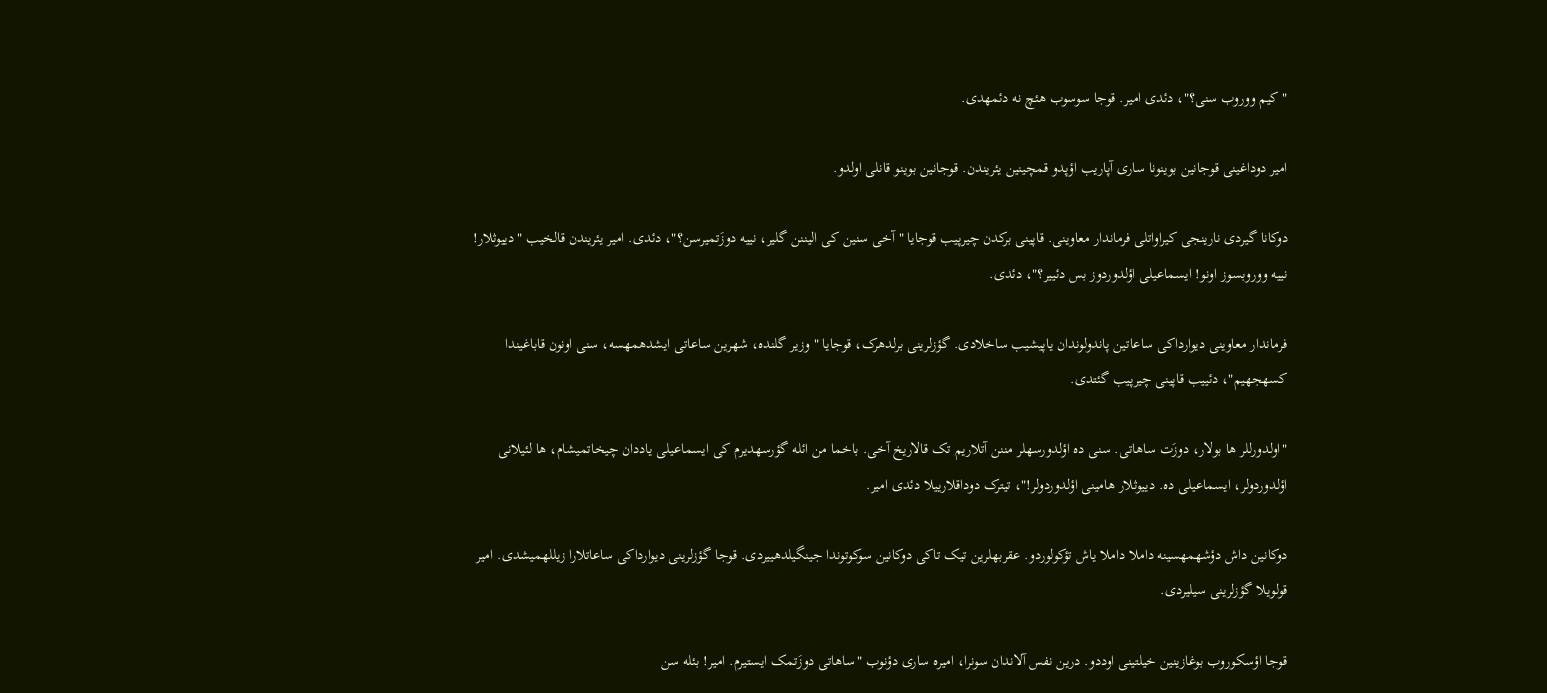"کیم ووروب سنی؟"، دئدی امیر. قوجا سوسوب هئچ نه دئمهدی.

امیر دوداغینی قوجانین بوینونا ساری آپاریب اؤپدو قمچینین یئریندن. قوجانین بوینو قانلی اولدو.

دوکانا گیردی نارینجی کیراواتلی فرماندار معاوینی. قاپینی برکدن چیرپیب قوجایا "آخی سنین کی الیننن گلیر، نییه دوزَتمیرسن؟"، دئدی. امیر یئریندن قالخیب "دییوثلار! نییه ووروبسوز اونو! ایسماعیلی اؤلدوردوز بس دئییر؟"، دئدی.

فرماندار معاوینی دیوارداکی ساعاتین پاندولوندان یاپیشیب ساخلادی. گؤزلرینی برلدهرک، قوجایا "وزیر گلنده، شهرین ساعاتی ایشدهمهسه، سنی اونون قاباغیندا کسهجهیم"، دئییب قاپینی چیرپیب گئتدی.

"اولدورللر ها بولار، دوزَت ساهاتی. سنی ده اؤلدورسهلر مننن آتلاریم تک قالاریخ آخی. باخما من ائله گؤرسهدیرم کی ایسماعیلی یاددان چیخاتمیشام، ها لئیلانی اؤلدوردولر، ایسماعیلی ده. دییوثلار هامینی اؤلدوردولر!"، تیترک دوداقلارییلا دئدی امیر.

دوکانین داش دؤشهمهسینه داملا داملا یاش تؤکولوردو. عقربهلرین تیک تاکی دوکانین سوکوتوندا جینگیلدهییردی. قوجا گؤزلرینی دیوارداکی ساعاتلارا زیللهمیشدی. امیر قولویلا گؤزلرینی سیلیردی.

قوجا اؤسکوروب بوغازینین خیلتینی اوددو. درین نفس آلاندان سونرا، امیره ساری دؤنوب "ساهاتی دوزَتمک ایستیرم. امیر! بئله سن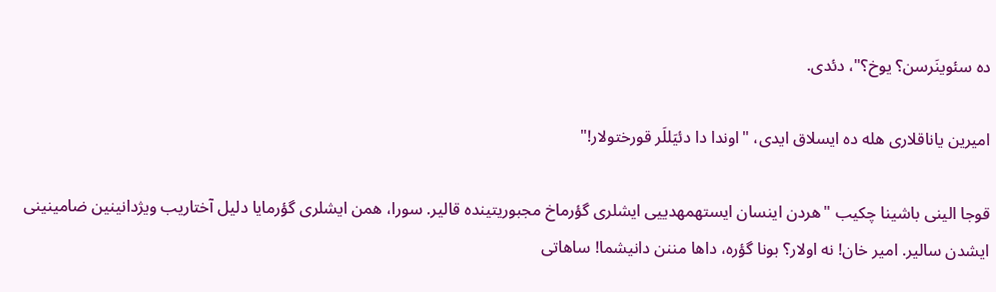ده سئوینَرسن؟ یوخ؟"، دئدی.

امیرین یاناقلاری هله ده ایسلاق ایدی، "اوندا دا دئیَللَر قورختولار!"

قوجا الینی باشینا چکیب "هردن اینسان ایستهمهدییی ایشلری گؤرماخ مجبوریتینده قالیر. سورا، همن ایشلری گؤرمایا دلیل آختاریب ویژدانینین ضامینینی ایشدن سالیر. امیر خان! نه اولار؟ بونا گؤره، داها مننن دانیشما! ساهاتی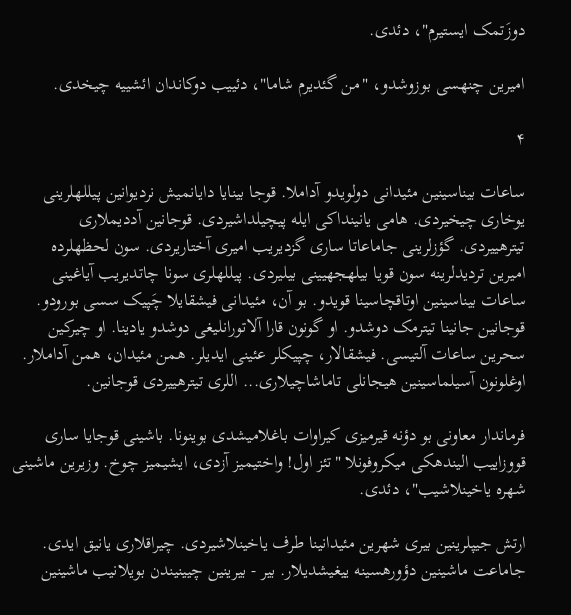دوزَتمک ایستیرم"، دئدی.

امیرین چنهسی بوزوشدو، "من گئدیرم شاما"، دئییب دوکاندان ائشییه چیخدی.

۴

ساعات بیناسینین مئیدانی دولویدو آداملا. قوجا بینایا دایانمیش نردیوانین پیللهلرینی یوخاری چیخیردی. هامی یانینداکی ایله پیچیلداشیردی. قوجانین آددیملاری تیترهییردی. گؤزلرینی جاماعاتا ساری گزدیریب امیری آختاریردی. سون لحظهلرده امیرین تردیدلرینه سون قویا بیلهجهیینی بیلیردی. پیللهلری سونا چاتدیریب آیاغینی ساعات بیناسینین اوتاقچاسینا قویدو. بو آن، مئیدانی فیشقایلا چَپیک سسی بورودو. قوجانین جانینا تیترمک دوشدو. او گونون قارا آلاتورانلیغی دوشدو یادینا. او چیرکین سحرین ساعات آلتیسی. فیشقالار، چپیکلر عئینی ایدیلر. همن مئیدان، همن آداملار. اوغلونون آسیلماسینین هیجانلی تاماشاچیلاری... اللری تیترهییردی قوجانین.

فرماندار معاونی بو دؤنه قیرمیزی کیراوات باغلامیشدی بوینونا. باشینی قوجایا ساری قووزاییب الیندهکی میکروفونلا "تئز اول! واختیمیز آزدی، ایشیمیز چوخ. وزیرین ماشینی شهره یاخینلاشیب"، دئدی.

ارتش جیپلرینین بیری شهرین مئیدانینا طرف یاخینلاشیردی. چیراقلاری یانیق ایدی. جاماعت ماشینین دؤورهسینه ییغیشدیلار. بیر - بیرینین چیینیندن بویلانیب ماشینین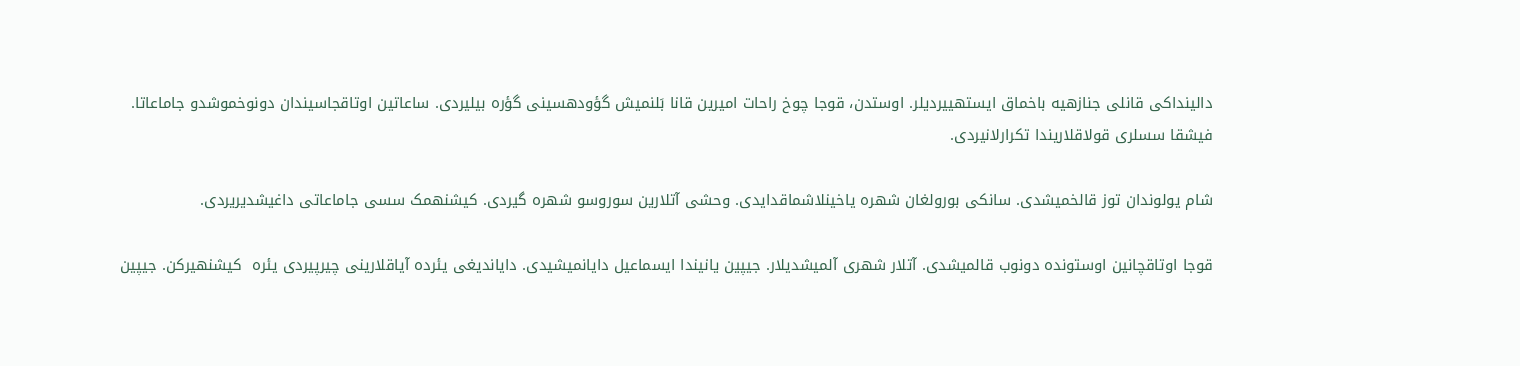دالینداکی قانلی جنازهیه باخماق ایستهییردیلر. اوستدن، قوجا چوخ راحات امیرین قانا بَلنمیش گؤودهسینی گؤره بیلیردی. ساعاتین اوتاقجاسیندان دونوخموشدو جاماعاتا. فیشقا سسلری قولاقلاریندا تکرارلانیردی.

شام یولوندان توز قالخمیشدی. سانکی بورولغان شهره یاخینلاشماقدایدی. وحشی آتلارین سوروسو شهره گیردی. کیشنهمک سسی جاماعاتی داغیشدیریردی.

قوجا اوتاقچانین اوستونده دونوب قالمیشدی. آتلار شهری آلمیشدیلار. جیپین یانیندا ایسماعیل دایانمیشیدی. دایاندیغی یئرده آیاقلارینی چیرپیردی یئره  کیشنهیرکن. جیپین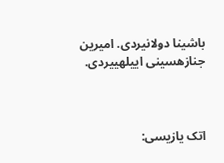باشینا دولانیردی. امیرین جنازهسینی اییلهییردی.



اتک یازیسی: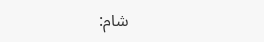شام: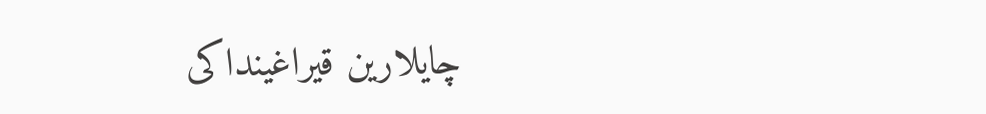چایلارین قیراغینداکی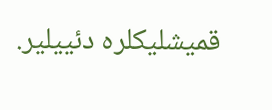قمیشلیکلره دئییلیر.